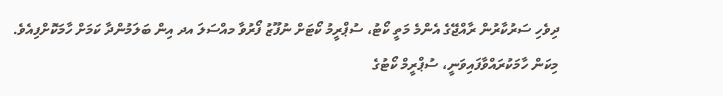ދިވެހި ސަރުކާރުން ރާއްޖޭގެ އެންމެ މަތީ ކޯޓު، ސުޕްރީމު ކޯޓަށް ނުފޫޒު ފޯރުވާ މއްސަލަ އދ އިން ބަލަމުންދާ ކަމަށް ހާމަކޮށްފިއެވެ.
މިކަން ހާމަކުރައްވާފައިވަނީ، ސުޕްރީމް ކޯޓުގެ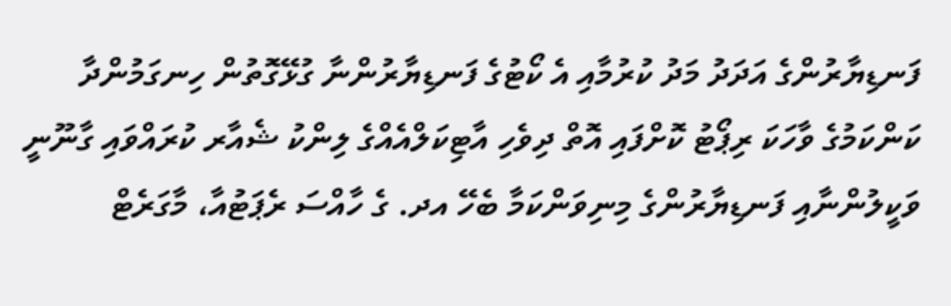ފަނޑިޔާރުންގެ އަދަދު މަދު ކުރުމާއި އެ ކޯޓުގެ ފަނޑިޔާރުންނާ ގުޅޭގޮތުން ހިނގަމުންދާ ކަންކަމުގެ ވާހަކަ ރިޕޯޓު ކޮށްފައި އޮތް ދިވެހި އާޓިކަލްއެއްގެ ލިންކު ޝެއާރ ކުރައްވައި ގާނޫނީ ވަކީލުންނާއި ފަނޑިޔާރުންގެ މިނިވަންކަމާ ބެހޭ އދ. ގެ ހާއްސަ ރެޕަޓުއާ، މާގަރެޓް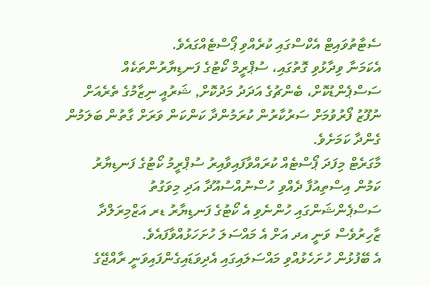ސެޓާތުވައިޓް އެކްސްގައި ކުރެއްވި ޕޯސްޓެއްގައެވެ.
އެކަމަނާ ވިދާޅުވި ގޮތުގައި، ސުޕްރީމް ކޯޓުގެ ފަނޑިޔާރުންތަކެއް ސަސްޕެންޑުކޮށް، ބެންޗުގެ އަދަދު މަދުކޮށް, ޝަރުއީ ނިޒާމުގެ ތެރެއަށް ނުފޫޒު ފޯރުވުމަށް ސަރުކާރުން ކުރަމުންދާ ކަންކަން ވަރަށް ގާތުން ބަލަމުން ގެންދާ ކަމަށެވެ.
މާގަރެޓް މިފަދަ ޕޯސްޓެއް ކުރައްވާފައިވާއިރު ސުޕްރީމު ކޯޓުގެ ފަނޑިޔާރު ކަމުން އިސްތިއުފާ ދެއްވި ހުސްނުއްސުއޫދާ އަދި މިވަގުތު ސަސްޕެންޝަންގައި ހުންނެވި އެ ކޯޓުގެ ފަނޑިޔާރު ޑރ އަޒްމިރަލްދާ ޒާހިރުވެސް ވަނީ އދ އަށް އެ މައްސަލަ ހުށަހަޅުއްވާފައެވެ.
އެ ބޭފުޅުން ހުށަހެޅުއްވި މައްސަލައިގައި އެދިވަޑައިގެންފައިވަނީ ރާއްޖޭގެ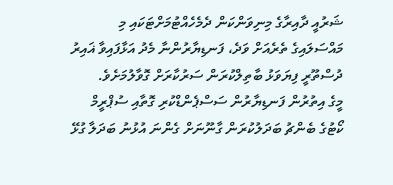ޝަރުއީ ދާއިރާގެ މިނިވަންކަން ދެމެހެއްޓުމަށްޓަކައި މި މައްސަލައިގެ ތެރެއަށް ވަދެ، ފަނޑިޔާރުންނާ މެދު އަޅާފައިވާ ޣައިރު ދުސްތޫރީ ފިޔަވަޅު ބާތިލްކުރަން ސަރުކާރަށް ގޮވާލުމަށެވެ.
މީގެ އިތުރުން ފަނޑިޔާރުން ސަސްޕެންޑްކުރި ގޮތާއި ސުޕްރީމް ކޯޓުގެ ބެންޗު ބަދަލުކުރަން ގާނޫނަށް ގެންނަ އުޅުނު ބަދަލާ ގުޅޭ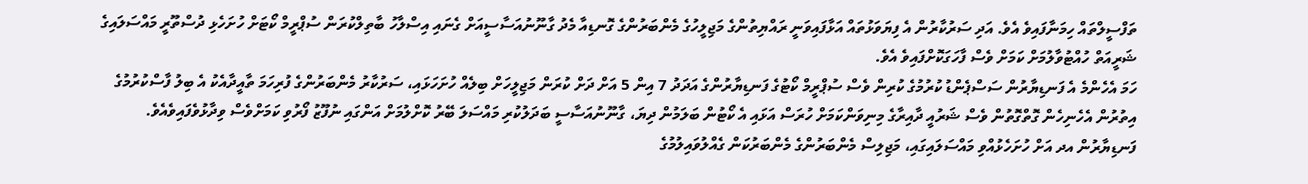ތަފްސީލްތައް ހިމަނާފައިވެ އެވެ. އަދި ސަރުކާރުން އެ ފިޔަވަޅުތައް އަޅާފައިވަނީ ރައްޔިތުންގެ މަޖިލީހުގެ މެންބަރުންގެ ގޮނޑިއާ މެދު ގާނޫނުއަސާސީއަށް ގެނައި އިސްލާހު ބާތިލްކުރަން ސުޕްރީމް ކޯޓަށް ހުށަހެޅި ދުސްތޫރީ މައްސަލައިގެ ޝަރީއަތް ހުއްޓުވާލުމަށް ކަމަށް ވެސް ފާހަގަކޮށްފައިވެ އެވެ.
ހަމަ އެހެންމެ އެ ފަނޑިޔާރުން ސަސްޕެންޑު ކުރުމުގެ ކުރިން ވެސް ސުޕްރީމް ކޯޓުގެ ފަނޑިޔާރުންގެ އަދަދު 7 އިން 5 އަށް ދަށް ކުރަން މަޖިލީހަށް ބިލެއް ހުށަހަޅައި، ސަރުކާރު މެންބަރުންގެ ފުރިހަމަ ތާއީދާއެކު އެ ބިލު ފާސްކުރުމުގެ އިތުރުން އެހެނިހެން ގޮތްގޮތުން ވެސް ޝަރުއީ ދާއިރާގެ މިނިވަންކަމަށް ހުރަސް އަޅައި އެ ކޯޓުން ބަލަމުން ދިޔަ، ގާނޫނުއަސާސީ ބަދަލުކުރި މައްސަލަ ބޭރު ކޮށްލުމަށް އަންގައި ނުފޫޒު ފޯރުވި ކަމަށްވެސް ވިދާޅުވެފައިވެއެވެ.
ފަނޑިޔާރުން އދ އަށް ހުށަހެޅުއްވި މައްސަލައިގައި، މަޖިލިސް މެންބަރުންގެ މެންބަރުކަން ގެއްލުވައިލުމުގެ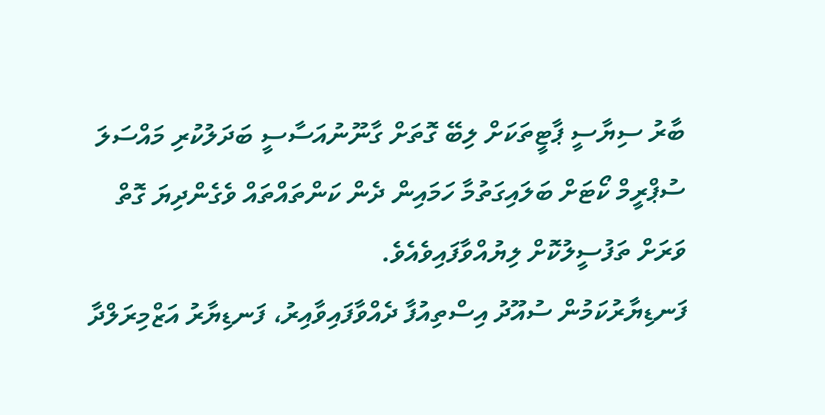ބާރު ސިޔާސީ ޕާޓީތަކަށް ލިބޭ ގޮތަށް ގާނޫނުއަސާސީ ބަދަލުކުރި މައްސަލަ ސުޕްރީމް ކޯޓަށް ބަލައިގަތުމާ ހަމައިން ދެން ކަންތައްތައް ވެގެންދިޔަ ގޮތް ވަރަށް ތަފުސީލުކޮށް ލިޔުއްވާފައިވެއެވެ.
ފަނޑިޔާރުކަމުން ސުއޫދު އިސްތިއުފާ ދެއްވާފައިވާއިރު، ފަނޑިޔާރު އަޒްމިރަލްދާ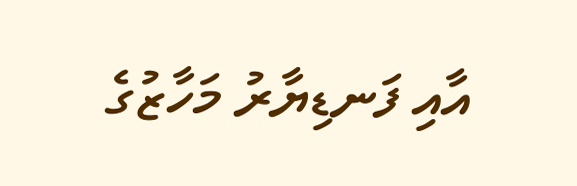އާއި ފަނޑިޔާރު މަހާޒުގެ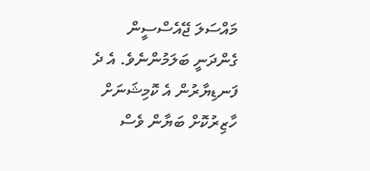މައްސަލަ ޖޭއެސްސީން ގެންދަނީ ބަލަމުންނެވެ. އެ ދެ ފަނޑިޔާރުން އެ ކޮމިޝަނަށް ހާޒިރުކޮށް ބަޔާން ވެސް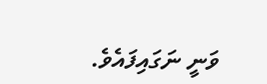ވަނީ ނަގައިފައެވެ.